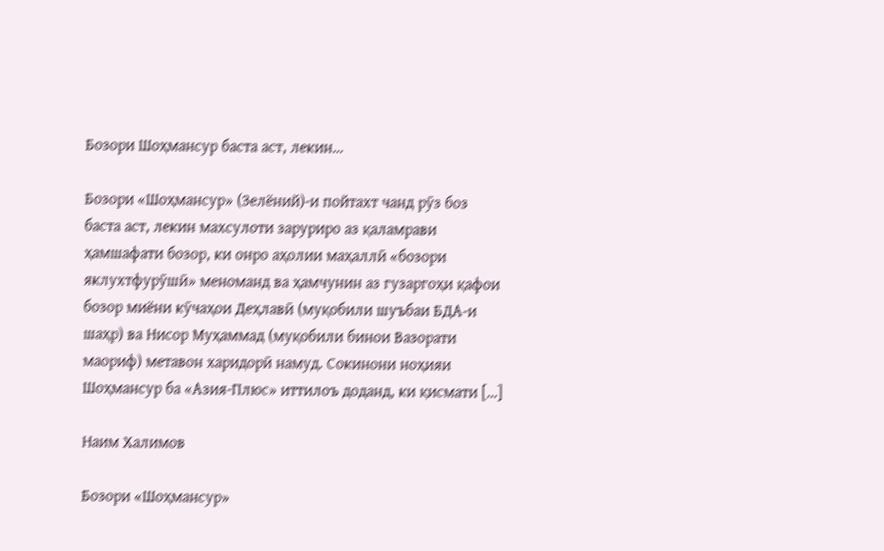Бозори Шоҳмансур баста аст, лекин…

Бозори «Шоҳмансур» (Зелёний)-и пойтахт чанд рӯз боз баста аст, лекин махсулоти заруриро аз қаламрави ҳамшафати бозор, ки онро аҳолии маҳаллӣ «бозори яклухтфурӯшӣ» меноманд ва ҳамчунин аз гузаргоҳи қафои бозор миёни кӯчаҳои Деҳлавӣ (муқобили шуъбаи БДА-и шаҳр) ва Нисор Муҳаммад (муқобили бинои Вазорати маориф) метавон харидорӣ намуд. Сокинони ноҳияи Шоҳмансур ба «Азия-Плюс» иттилоъ доданд, ки қисмати […]

Наим Халимов

Бозори «Шоҳмансур»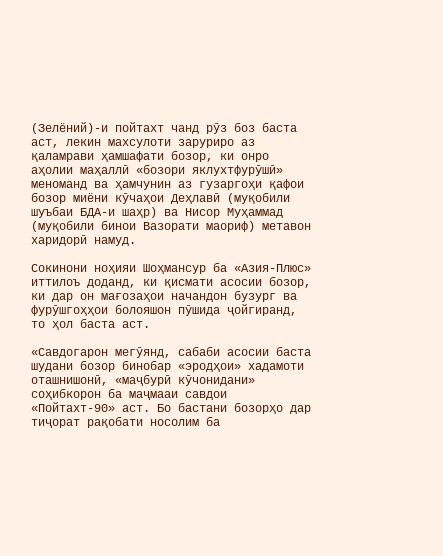(Зелёний)-и пойтахт чанд рӯз боз баста аст, лекин махсулоти заруриро аз қаламрави ҳамшафати бозор, ки онро аҳолии маҳаллӣ «бозори яклухтфурӯшӣ» меноманд ва ҳамчунин аз гузаргоҳи қафои бозор миёни кӯчаҳои Деҳлавӣ (муқобили шуъбаи БДА-и шаҳр) ва Нисор Муҳаммад (муқобили бинои Вазорати маориф) метавон харидорӣ намуд.

Сокинони ноҳияи Шоҳмансур ба «Азия-Плюс» иттилоъ доданд, ки қисмати асосии бозор, ки дар он мағозаҳои начандон бузург ва фурӯшгоҳҳои болояшон пӯшида ҷойгиранд, то ҳол баста аст.

«Савдогарон мегӯянд, сабаби асосии баста шудани бозор бинобар «эродҳои» хадамоти оташнишонӣ, «маҷбурӣ кӯчонидани» соҳибкорон ба маҷмааи савдои «Пойтахт-90» аст. Бо бастани бозорҳо дар тиҷорат рақобати носолим ба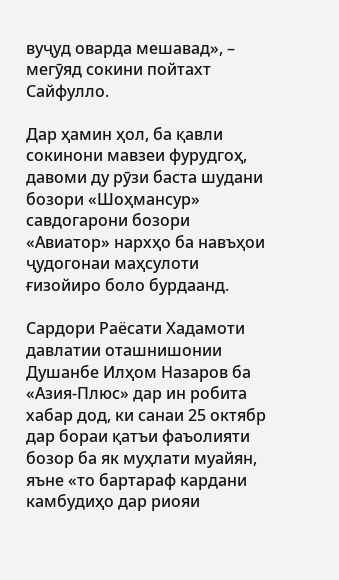вуҷуд оварда мешавад», – мегӯяд сокини пойтахт Сайфулло.

Дар ҳамин ҳол, ба қавли сокинони мавзеи фурудгоҳ, давоми ду рӯзи баста шудани бозори «Шоҳмансур» савдогарони бозори «Авиатор» нархҳо ба навъҳои ҷудогонаи маҳсулоти ғизойиро боло бурдаанд.

Сардори Раёсати Хадамоти давлатии оташнишонии Душанбе Илҳом Назаров ба «Азия-Плюс» дар ин робита хабар дод, ки санаи 25 октябр дар бораи қатъи фаъолияти бозор ба як муҳлати муайян, яъне «то бартараф кардани камбудиҳо дар риояи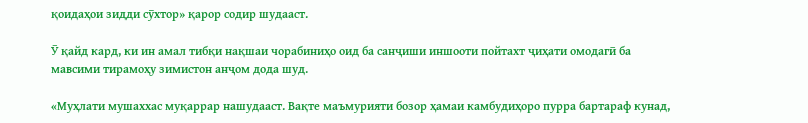қоидаҳои зидди сӯхтор» қарор содир шудааст.

Ӯ қайд кард, ки ин амал тибқи нақшаи чорабиниҳо оид ба санҷиши иншооти пойтахт ҷиҳати омодагӣ ба мавсими тирамоҳу зимистон анҷом дода шуд.

«Муҳлати мушаххас муқаррар нашудааст. Вақте маъмурияти бозор ҳамаи камбудиҳоро пурра бартараф кунад,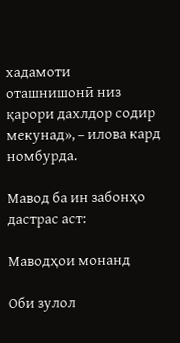хадамоти оташнишонӣ низ қарори дахлдор содир мекунад», – илова кард номбурда.

Мавод ба ин забонҳо дастрас аст:

Маводҳои монанд

Оби зулол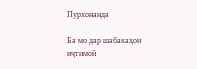Пурхонанда

Ба мо дар шабакаҳои иҷтимоӣ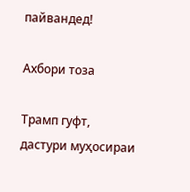пайвандед!

Ахбори тоза

Трамп гуфт, дастури муҳосираи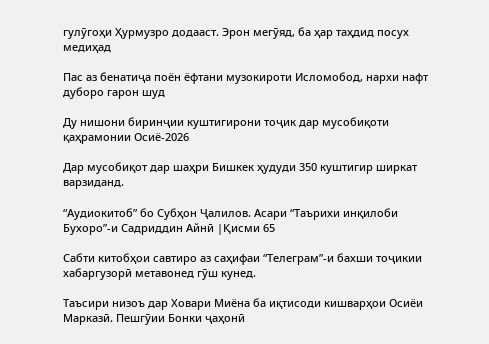гулӯгоҳи Ҳурмузро додааст. Эрон мегӯяд, ба ҳар таҳдид посух медиҳад

Пас аз бенатиҷа поён ёфтани музокироти Исломобод, нархи нафт дуборо гарон шуд

Ду нишони биринҷии куштигирони тоҷик дар мусобиқоти қаҳрамонии Осиё-2026

Дар мусобиқот дар шаҳри Бишкек ҳудуди 350 куштигир ширкат варзиданд.

“Аудиокитоб” бо Субҳон Ҷалилов. Асари “Таърихи инқилоби Бухоро”-и Садриддин Айнӣ |Қисми 65

Cабти китобҳои савтиро аз саҳифаи “Телеграм”-и бахши тоҷикии хабаргузорӣ метавонед гӯш кунед.

Таъсири низоъ дар Ховари Миёна ба иқтисоди кишварҳои Осиёи Марказӣ. Пешгӯии Бонки ҷаҳонӣ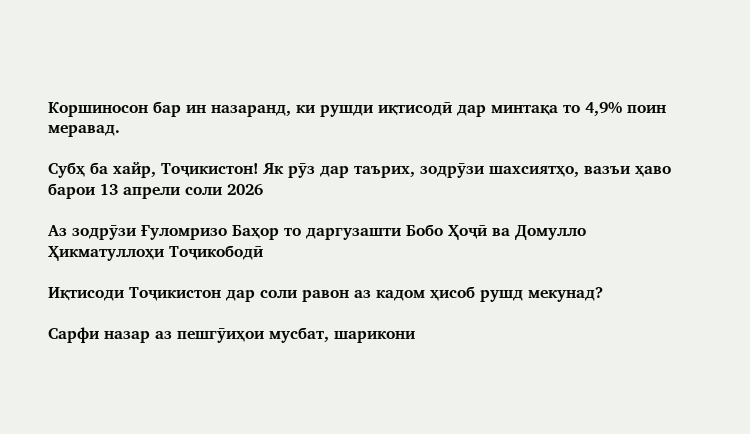Коршиносон бар ин назаранд, ки рушди иқтисодӣ дар минтақа то 4,9% поин меравад.

Субҳ ба хайр, Тоҷикистон! Як рӯз дар таърих, зодрӯзи шахсиятҳо, вазъи ҳаво барои 13 апрели соли 2026

Аз зодрӯзи Ғуломризо Баҳор то даргузашти Бобо Ҳоҷӣ ва Домулло Ҳикматуллоҳи Тоҷикободӣ

Иқтисоди Тоҷикистон дар соли равон аз кадом ҳисоб рушд мекунад?

Сарфи назар аз пешгӯиҳои мусбат, шарикони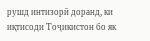рушд интизорӣ доранд, ки иқтисоди Тоҷикистон бо як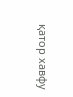қатор хавфу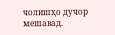чолишҳо дучор мешавад.